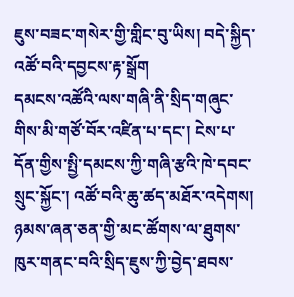ཇུས་བཟང་གསེར་གྱི་གླིང་བུ་ཡིས། བདེ་སྐྱིད་འཚོ་བའི་དབྱངས་རྟ་སྒྲོག
དམངས་འཚོའི་ལས་གཞི་ནི་སྲིད་གཞུང་གིས་མི་གཙོ་བོར་འཛིན་པ་དང་། ངེས་པ་དོན་གྱིས་སྤྱི་དམངས་ཀྱི་གཞི་རྩའི་ཁེ་དབང་སྲུང་སྐྱོང་། འཚོ་བའི་ཆུ་ཚད་མཐོར་འདེགས། ཉམས་ཞན་ཅན་གྱི་མང་ཚོགས་ལ་ཐུགས་ཁུར་གནང་བའི་སྲིད་ཇུས་ཀྱི་བྱེད་ཐབས་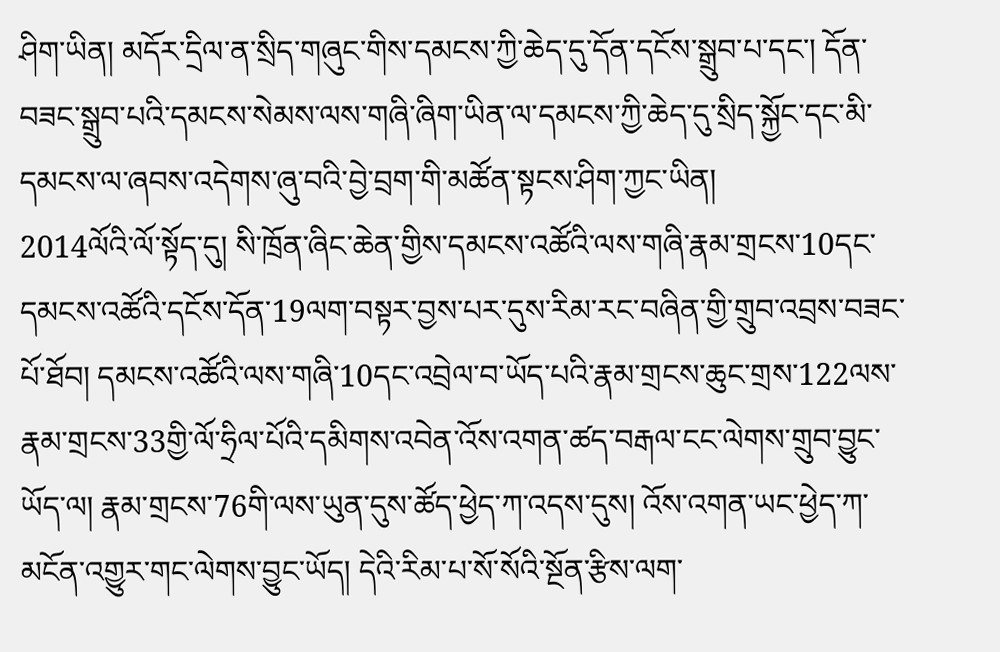ཤིག་ཡིན། མདོར་དྲིལ་ན་སྲིད་གཞུང་གིས་དམངས་ཀྱི་ཆེད་དུ་དོན་དངོས་སྒྲུབ་པ་དང་། དོན་བཟང་སྒྲུབ་པའི་དམངས་སེམས་ལས་གཞི་ཞིག་ཡིན་ལ་དམངས་ཀྱི་ཆེད་དུ་སྲིད་སྐྱོང་དང་མི་དམངས་ལ་ཞབས་འདེགས་ཞུ་བའི་བྱེ་བྲག་གི་མཚོན་སྟངས་ཤིག་ཀྱང་ཡིན།
2014ལོའི་ལོ་སྟོད་དུ། སི་ཁྲོན་ཞིང་ཆེན་གྱིས་དམངས་འཚོའི་ལས་གཞི་རྣམ་གྲངས་10དང་དམངས་འཚོའི་དངོས་དོན་19ལག་བསྟར་བྱས་པར་དུས་རིམ་རང་བཞིན་གྱི་གྲུབ་འབྲས་བཟང་པོ་ཐོབ། དམངས་འཚོའི་ལས་གཞི་10དང་འབྲེལ་བ་ཡོད་པའི་རྣམ་གྲངས་ཆུང་གྲས་122ལས་རྣམ་གྲངས་33གྱི་ལོ་ཧྲིལ་པོའི་དམིགས་འབེན་འོས་འགན་ཚད་བརྒལ་ངང་ལེགས་གྲུབ་བྱུང་ཡོད་ལ། རྣམ་གྲངས་76གི་ལས་ཡུན་དུས་ཚོད་ཕྱེད་ཀ་འདས་དུས། འོས་འགན་ཡང་ཕྱེད་ཀ་མངོན་འགྱུར་གང་ལེགས་བྱུང་ཡོད། དེའི་རིམ་པ་སོ་སོའི་སྔོན་རྩིས་ལག་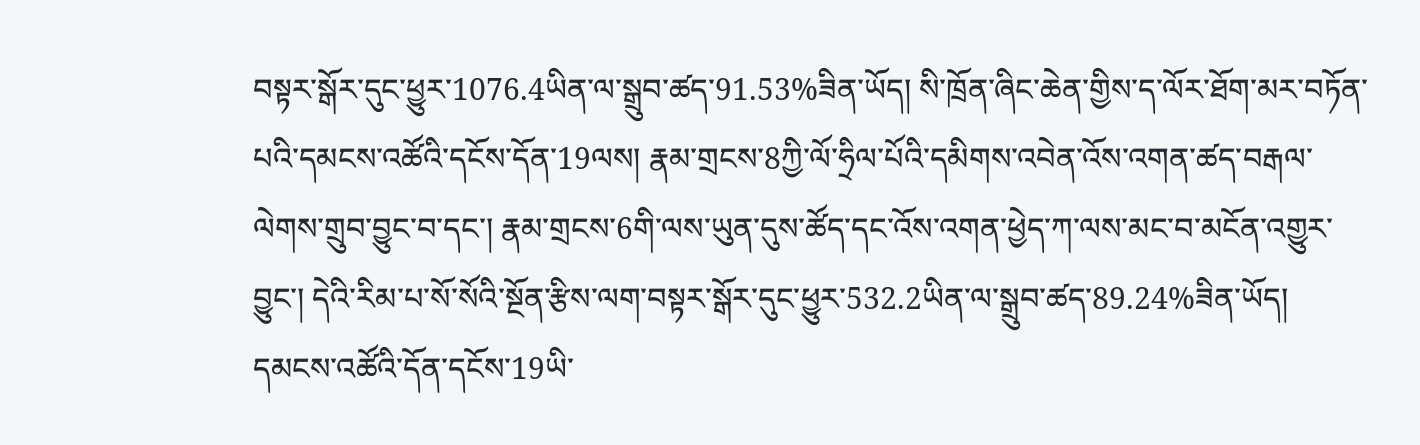བསྟར་སྒོར་དུང་ཕྱུར་1076.4ཡིན་ལ་སྒྲུབ་ཚད་91.53%ཟིན་ཡོད། སི་ཁྲོན་ཞིང་ཆེན་གྱིས་ད་ལོར་ཐོག་མར་བཏོན་པའི་དམངས་འཚོའི་དངོས་དོན་19ལས། རྣམ་གྲངས་8ཀྱི་ལོ་ཧྲིལ་པོའི་དམིགས་འབེན་འོས་འགན་ཚད་བརྒལ་ལེགས་གྲུབ་བྱུང་བ་དང་། རྣམ་གྲངས་6གི་ལས་ཡུན་དུས་ཚོད་དང་འོས་འགན་ཕྱེད་ཀ་ལས་མང་བ་མངོན་འགྱུར་བྱུང་། དེའི་རིམ་པ་སོ་སོའི་སྔོན་རྩིས་ལག་བསྟར་སྒོར་དུང་ཕྱུར་532.2ཡིན་ལ་སྒྲུབ་ཚད་89.24%ཟིན་ཡོད།
དམངས་འཚོའི་དོན་དངོས་19ཡི་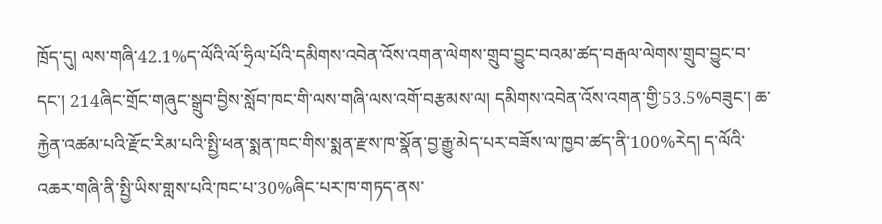ཁྲོད་དུ། ལས་གཞི་42.1%ད་ལོའི་ལོ་ཧྲིལ་པོའི་དམིགས་འབེན་འོས་འགན་ལེགས་གྲུབ་བྱུང་བའམ་ཚད་བརྒལ་ལེགས་གྲུབ་བྱུང་བ་དང་། 214ཞིང་གྲོང་གཞུང་སྒྲུབ་བྱིས་སློབ་ཁང་གི་ལས་གཞི་ལས་འགོ་བརྩམས་ལ། དམིགས་འབེན་འོས་འགན་གྱི་53.5%བཟུང་། ཆ་རྐྱེན་འཚམ་པའི་རྫོང་རིམ་པའི་སྤྱི་ཕན་སྨན་ཁང་གིས་སྨན་རྫས་ཁ་སྣོན་བྱ་རྒྱུ་མེད་པར་བཟོས་ལ་ཁྱབ་ཚད་ནི་100%རེད། ད་ལོའི་འཆར་གཞི་ནི་སྤྱི་ཡིས་གླས་པའི་ཁང་པ་30%ཞིང་པར་ཁ་གཏད་ནས་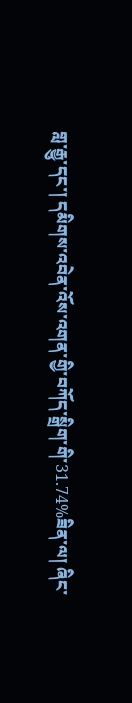གླ་རྒྱུ་དང་། དམིགས་འབེན་འོས་འགན་གྱི་བཀོད་སྒྲིག་གི་31.74%ཟིན་ལ། ཞིང་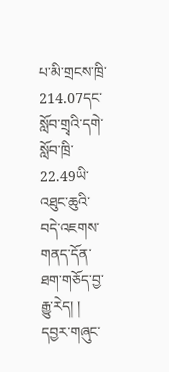པ་མི་གྲངས་ཁྲི་214.07དང་སློབ་གྲྭའི་དགེ་སློབ་ཁྲི་22.49ཡི་འཐུང་ཆུའི་བདེ་འཇགས་གནད་དོན་ཐག་གཅོད་བྱ་རྒྱུ་རེད། །
དབྱར་གཞུང་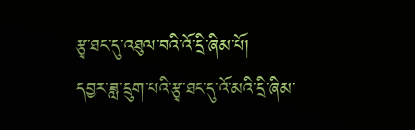རྩྭ་ཐང་དུ་འཐུལ་བའི་འོ་དྲི་ཞིམ་པོ།
དབྱར་ཟླ་དྲུག་པའི་རྩྭ་ཐང་དུ་འོ་མའི་དྲི་ཞིམ་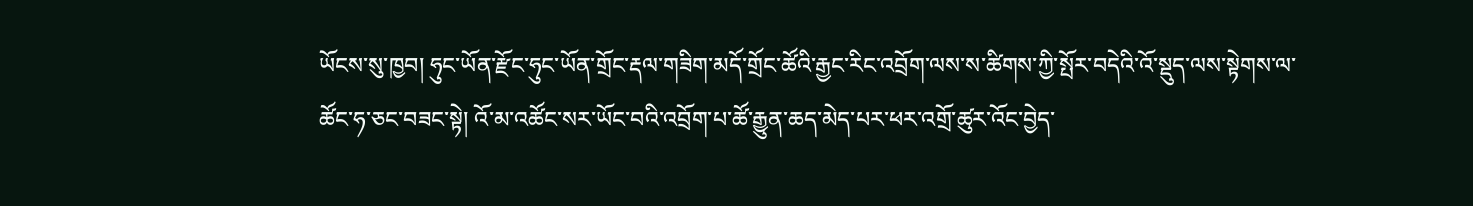ཡོངས་སུ་ཁྱབ། ཧུང་ཡོན་རྫོང་ཧུང་ཡོན་གྲོང་རྡལ་གཟིག་མདོ་གྲོང་ཚོའི་རྒྱང་རིང་འབྲོག་ལས་ས་ཚིགས་ཀྱི་སྤོར་བདེའི་འོ་སྡུད་ལས་སྟེགས་ལ་ཚོང་ཧ་ཅང་བཟང་སྟེ། འོ་མ་འཚོང་སར་ཡོང་བའི་འབྲོག་པ་ཚོ་རྒྱུན་ཆད་མེད་པར་ཕར་འགྲོ་ཚུར་འོང་བྱེད་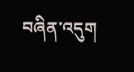བཞིན་འདུག